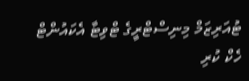ޓުއަރިޒަމް މިނިސްޓްރީގެ ޓްވިޓާ އެކައުންޓް ހެކް ކުރި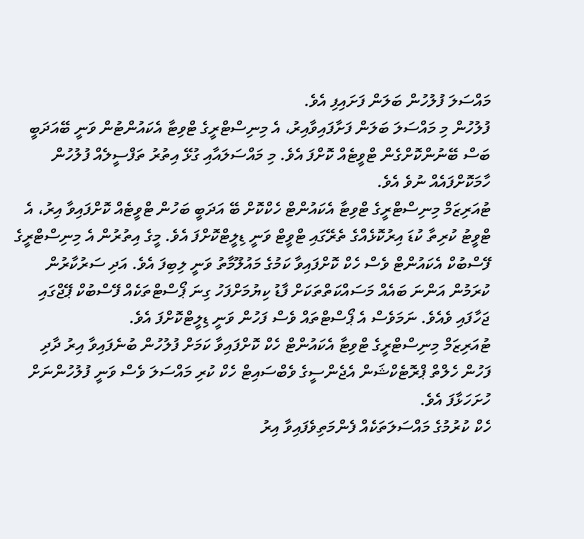މައްސަލަ ފުލުހުން ބަލަން ފަށައިފި އެވެ.
ފުލުހުން މި މައްސަލަ ބަލަން ފަށާފައިވާއިރު، އެ މިނިސްޓްރީގެ ޓްވިޓާ އެކައުންޓުން ވަނީ ބޭއަދަބީ ބަސް ބޭނުންކޮށްގެން ޓްވީޓެއް ކޮށްފަ އެވެ. މި މައްސަލައާއި ގުޅޭ އިތުރު ތަފްސީލެއް ފުލުހުން ހާމަކޮށްފައެއް ނުވެ އެވެ.
ޓުއަރިޒަމް މިނިސްޓްރީގެ ޓްވިޓާ އެކައުންޓް ހެކްކޮށް ބޭ އަދަބީ ބަހުން ޓްވީޓެއް ކޮށްފައިވާ އިރު، އެ ޓްވީޓު ކުރިތާ ކުޑަ އިރުކޮޅެއްގެ ތެރޭގައި ޓްވީޓް ވަނީ ޑިލީޓްކޮށްފަ އެވެ. މީގެ އިތުރުން އެ މިނިސްޓްރީގެ ފޭސްބުކް އެކައުންޓް ވެސް ހެކް ކޮށްފައިވާ ކަމުގެ މައުލޫމާތު ވަނީ ލިބިފަ އެވެ. އަދި ސަރުކާރުން ކުރަމުން އަންނަ ބައެއް މަސައްކަތްތަކަށް ފާޑު ކިޔުމަށްފަހު ގިނަ ޕޯސްޓްތަކެއް ފޭސްބުކް ޕޭޖްގައި ޖަހާފައި ވެއެވެ. ނަމަވެސް އެ ޕޯސްޓްތައް ވެސް ފަހުން ވަނީ ޑިލީޓްކޮށްފަ އެވެ.
ޓުއަރިޒަމް މިނިސްޓްރީގެ ޓްވިޓާ އެކައުންޓް ހެކް ކޮށްފައިވާ ކަމަށް ފުލުހުން ބުނެފައިވާ އިރު ދާދި ފަހުން ހެލްތް ޕްރޮޓެކްޝަން އެޖެންސީގެ ވެބްސައިޓް ހެކް ކުރި މައްސަލަ ވެސް ވަނީ ފުލުހުންނަށް ހުށަހަޅާފަ އެވެ.
ހެކް ކުރުމުގެ މައްސަލަތަކެއް ފެންމަތިވެފައިވާ އިރު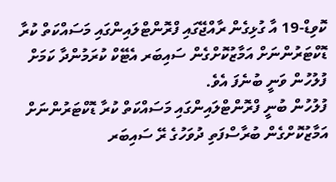ކޮވިޑް-19 އާ ގުޅިގެން ރާއްޖޭގައި ފްރޮންޓްލައިންގައި މަސައްކަތް ކުރާ ޑޮކްޓަރުންނަށް އަމާޒުކޮށްގެން ސައިބަރ އެޓޭކް ކުރަމުންދާ ކަމަށް ފުލުހުން ވަނީ ބުނެފަ އެވެ.
ފުލުހުން ބުނީ ފްރޮންޓްލައިންގައި މަސައްކަތް ކުރާ ޑޮކްޓަރުންނަށް އަމާޒުކޮށްގެން ބުރާސްފަތި ދުވަހުގެ ރޭ ސައިބަރ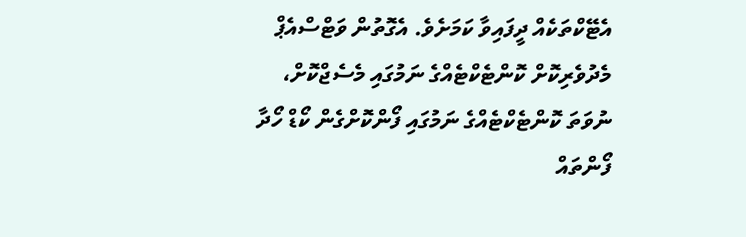އެޓޭކްތަކެއް ދީފައިވާ ކަމަށެވެ. އެގޮތުން ވަޓްސްއެޕް މެދުވެރިކޮށް ކޮންޓެކްޓެއްގެ ނަމުގައި މެސެޖްކޮށް، ނުވަތަ ކޮންޓެކްޓެއްގެ ނަމުގައި ފޯންކޮށްގެން ކޯޑް ހޯދާ ފޯންތައް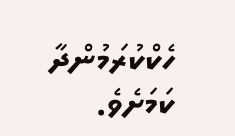ހެކްކުރަމުންދާ ކަމަށެވެ.